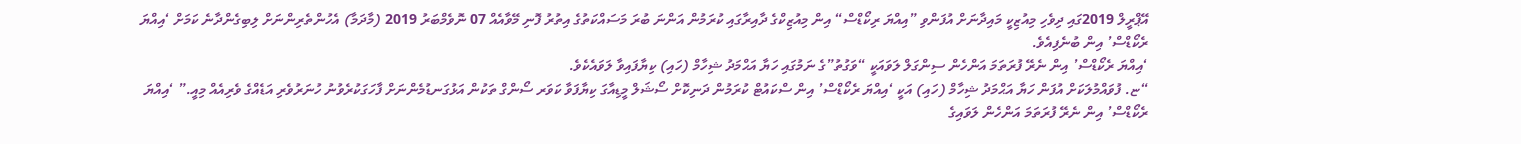އޭޕްރީލް 2019ގައި ދިވެހި މިއުޒިކީ މައިދާނަށް އުފަންވި ”އިއްޔަ ރިކޯޑްސް“ އިން މިއުޒިކްގެ ދާއިރާގައި ކުރަމުން އަންނަ ބުރަ މަސައްކަތުގެ އިތުރު ފޮނި މޭވާއެއް 07 ނޮވެމްބަރު 2019 (މާދަމާ) އެހުންތެރިންނަށް ލިބިގެންދާނެ ކަމަށް ‘އިއްޔަ ރެކޯޑްސް’ އިން ބުނެފިއެވެ.
‘އިއްޔަ ރެކޯޑްސް’ އިން ނެރޭ ފުރަތަމަ އަންހެން ސިންގަލް ލަވައަކީ “ވަގުތު”ގެ ނަމުގައި ހަޔާ އަޙްމަދު ޝިހާމް (ހައި) ކިޔާފައިވާ ލަވައެކެވެ.
“ޏ. ފުވައްމުލަކަށް އުފަން ހަޔާ އަޙްމަދު ޝިހާމް (ހައި) އަކީ ‘އިއްޔަ ރެކޯޑްސް’ އިން ސްކައުޓް ކުރަމުން ދަނިކޮށް ސޯޝަލް މީޑިއާގަ ކިޔާފަވާ ކަވަރ ސޯންގް ތަކުން އަޅުގަނޑުމެންނަށް ފާހަގަކުރެވުނު ހުނަރުވެރި އަޑެއްގެ ވެރިއެއް މިއީ.” ‘އިއްޔަ ރެކޯޑްސް’ އިން ނެރޭ ފުރަތަމަ އަންހެން ލަވައިގެ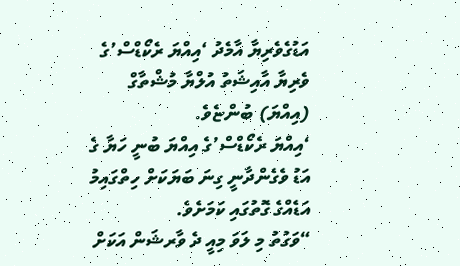އަޑުގެވެރިޔާ އާމެދު ‘އިއްޔަ ރެކޯޑްސް’ގެ ވެރިޔާ އާއިޝަތު އުލްޔާ މުޝްތާގް (އިއްޔަ) ބުންޏެވެ.
‘އިއްޔަ ރެކޯޑްސް’ގެ އިއްޔަ ބުނީ ހަޔާ ގެ އަޑު ވެގެންދާނީ ގިނަ ބަޔަކަށް ހިތްގައިމު އަޑެއްގެ ގޮތުގައި ކަމަށެވެ.
“ވަގުތު މި ލަވަ މިއީ ދެ ވާރޝަން އަކަށް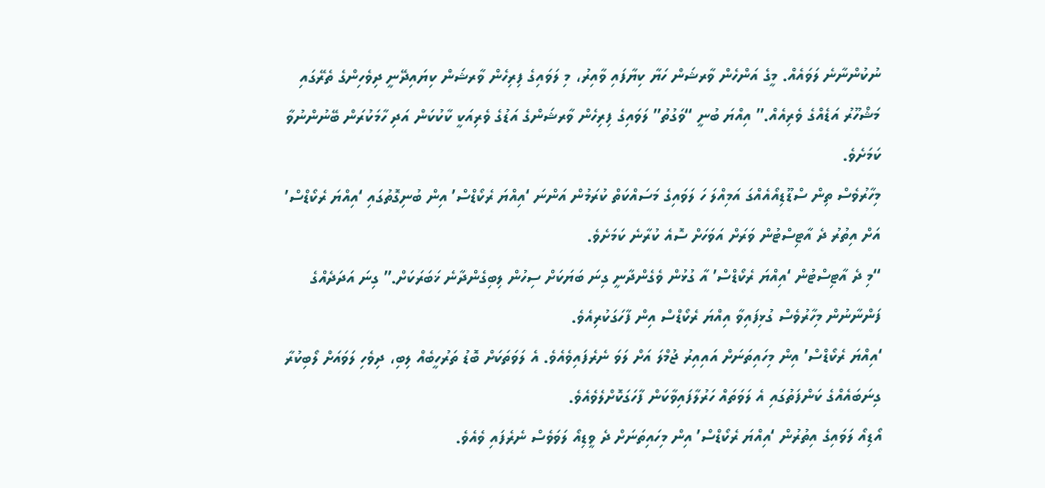ނުކުންނާނެ ލަވައެއް. މީގެ އަންހެން ވާރޝަން ހަޔާ ކިޔާފައި ވާއިރު، މި ލަވައިގެ ފިރިހެން ވާރޝަން ކިޔައިދޭނީ ދިވެހިންގެ ތެރޭގައި މަޝްހޫރު އަޑެއްގެ ވެރިއެއް.” އިއްޔަ ބުނީ “ވަގުތު” ލަވައިގެ ފިރިހެން ވާރޝަންގެ އަޑުގެ ވެރިއަކީ ކާކުކަން އަދި ހާމަކުރަން ބޭނުންނުވާ ކަމަށެވެ.
މިހާރުވެސް ތިން ސްޑޫޑިއޯއެއްގަ އަމިއްލަ ހަ ލަވައިގެ މަސައްކަތް ކުރަމުން އަންނަ ‘އިއްޔަ ރެކޯޑްސް’ އިން ބުނިގޮތުގައި ‘އިއްޔަ ރެކޯޑްސް’ އަށް އިތުރު ދެ އާޓިސްޓުން ވަރަށް އަވަހަށް ސޮއެ ކުރާނެ ކަމަށެވެ.
“މި ދެ އާޓިސްޓުން ‘އިއްޔަ ރެކޯޑްސް’ އާ ގުޅުން ވެގެންދާނީ ގިނަ ބަޔަކަށް ސިހުން ލިބިގެންދާނެ ޚަބަރަކަށް.” ގިނަ އަދަދެއްގެ ފަންނާނުން މިހާރުވެސް ގުޅިފައިވާ އިއްޔަ ރެކޯޑްސް އިން ފާހަގަކުރިއެވެ.
‘އިއްޔަ ރެކޯޑްސް’ އިން މިހައިތަނަށް އައިއިރު ޖުމްލަ އަށް ލަވަ ނެރެފައިވެއެވެ. އެ ލަވަތަކަށް ބޮޑު ތަރުހީބެއް ލިބި، ދިވެހި ލަވައަށް ލޯބިކުރާ ގިނަބައެއްގެ ކަންފަތުގައި އެ ލަވަތައް ހަރުލާފައިވާކަން ފާހަގަކޮށްލެވެއެވެ.
އޯޑިއޯ ލަވައިގެ އިތުރުން ‘އިއްޔަ ރެކޯޑްސް’ އިން މިހައިތަނަށް ދެ ވީޑިއޯ ލަވަވެސް ނެރެފައި ވެއެވެ.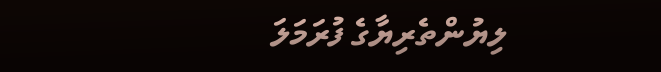ލިޔުންތެރިޔާގެ ފުރަމަލަ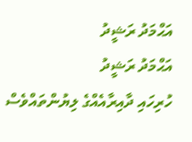އަޙްމަދު ރަޝީދު
އަޙްމަދު ރަޝީދު
ހުރިހައި ދާއިރާއެއްގެ ލިޔުންތައްވެސް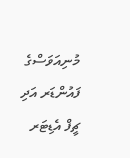މުނިއަވަސްގެ ފައުންޑަރ އަދި ޗީފް އެޑިޓަރ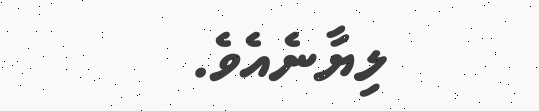ލިޔާނެއެވެ.